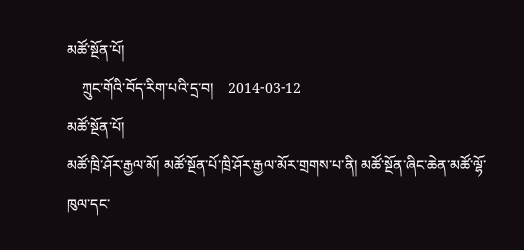མཚོ་སྔོན་པོ།
    ཀྲུང་གོའི་བོད་རིག་པའི་དྲ་བ།    2014-03-12
མཚོ་སྔོན་པོ།
མཚོ་ཁྲི་ཤོར་རྒྱལ་མོ། མཚོ་སྔོན་པོ་ཁྲི་ཤོར་རྒྱལ་མོར་གྲགས་པ་ནི། མཚོ་སྔོན་ཞིང་ཆེན་མཚོ་ལྷོ་ཁུལ་དང་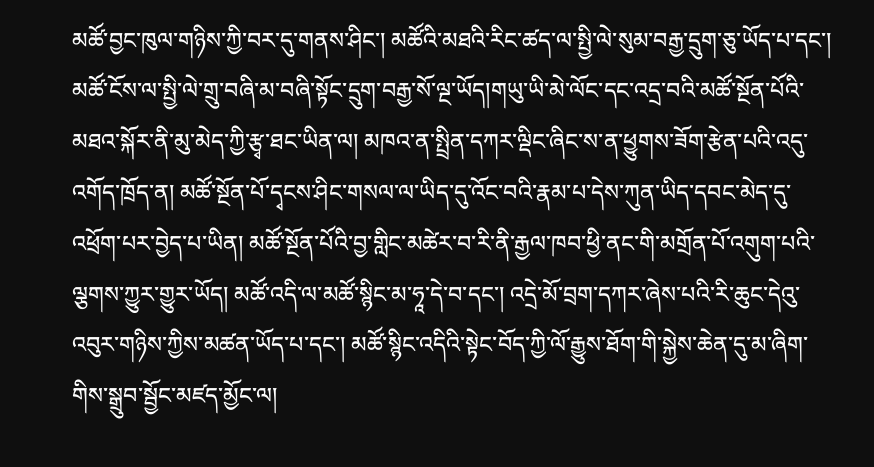མཚོ་བྱང་ཁུལ་གཉིས་ཀྱི་བར་དུ་གནས་ཤིང་། མཚོའི་མཐའི་རིང་ཚད་ལ་སྤྱི་ལེ་སུམ་བརྒྱ་དྲུག་ཅུ་ཡོད་པ་དང་། མཚོ་ངོས་ལ་སྤྱི་ལེ་གྲུ་བཞི་མ་བཞི་སྟོང་དྲུག་བརྒྱ་སོ་ལྔ་ཡོད།གཡུ་ཡི་མེ་ལོང་དང་འདྲ་བའི་མཚོ་སྔོན་པོའི་མཐའ་སྐོར་ནི་མུ་མེད་ཀྱི་རྩྭ་ཐང་ཡིན་ལ། མཁའ་ན་སྤྲིན་དཀར་ལྡིང་ཞིང་ས་ན་ཕྱུགས་ཟོག་རྩེན་པའི་འདུ་འགོད་ཁྲོད་ན། མཚོ་སྔོན་པོ་དྭངས་ཤིང་གསལ་ལ་ཡིད་དུ་འོང་བའི་རྣམ་པ་དེས་ཀུན་ཡིད་དབང་མེད་དུ་འཕྲོག་པར་བྱེད་པ་ཡིན། མཚོ་སྔོན་པོའི་བྱ་གླིང་མཚེར་བ་རི་ནི་རྒྱལ་ཁབ་ཕྱི་ནང་གི་མགྲོན་པོ་འགུག་པའི་ལྕགས་ཀྱུར་གྱུར་ཡོད། མཚོ་འདི་ལ་མཚོ་སྙིང་མ་ཧཱ་དེ་བ་དང་། འདྲེ་མོ་བྲག་དཀར་ཞེས་པའི་རི་ཆུང་དེའུ་འབུར་གཉིས་ཀྱིས་མཚན་ཡོད་པ་དང་། མཚོ་སྙིང་འདིའི་སྟེང་བོད་ཀྱི་ལོ་རྒྱུས་ཐོག་གི་སྐྱེས་ཆེན་དུ་མ་ཞིག་གིས་སྒྲུབ་སྦྱོང་མཛད་མྱོང་ལ།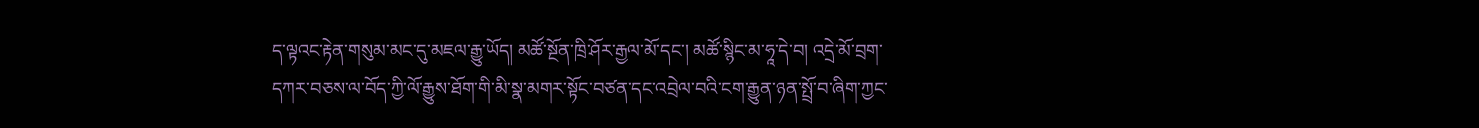ད་ལྟའང་རྟེན་གསུམ་མང་དུ་མཇལ་རྒྱུ་ཡོད། མཚོ་སྔོན་ཁྲི་ཤོར་རྒྱལ་མོ་དང་། མཚོ་སྙིང་མ་ཧཱ་དེ་བ། འདྲེ་མོ་བྲག་དཀར་བཅས་ལ་བོད་ཀྱི་ལོ་རྒྱུས་ཐོག་གི་མི་སྣ་མགར་སྟོང་བཙན་དང་འབྲེལ་བའི་ངག་རྒྱུན་ཉན་སྤྲོ་བ་ཞིག་ཀྱང་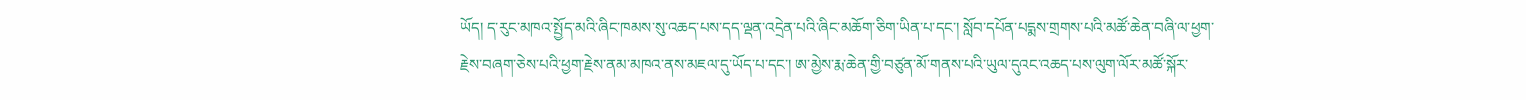ཡོད། ད་རུང་མཁའ་སྤྱོད་མའི་ཞིང་ཁམས་སུ་འཆད་པས་དད་ལྡན་འདྲེན་པའི་ཞིང་མཆོག་ཅིག་ཡིན་པ་དང་། སློབ་དཔོན་པདྨས་གྲགས་པའི་མཚོ་ཆེན་བཞི་ལ་ཕྱག་རྗེས་བཞག་ཅེས་པའི་ཕྱག་རྗེས་ནམ་མཁའ་ནས་མཇལ་དུ་ཡོད་པ་དང་། ཨ་མྱེས་རྨ་ཆེན་གྱི་བཙུན་མོ་གནས་པའི་ཡུལ་དུའང་འཆད་པས་ལུག་ལོར་མཚོ་སྐོར་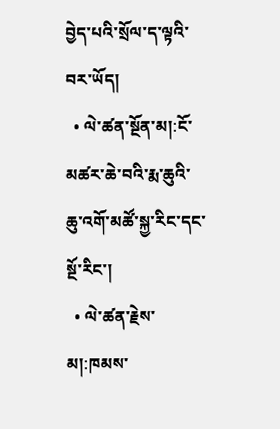བྱེད་པའི་སྲོལ་ད་ལྟའི་བར་ཡོད།
  • ལེ་ཚན་སྔོན་མ།:ངོ་མཚར་ཆེ་བའི་རྨ་ཆུའི་ཆུ་འགོ་མཚོ་སྐྱ་རིང་དང་སྔོ་རིང་།
  • ལེ་ཚན་རྗེས་མ།:ཁམས་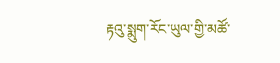རྟའུ་སྨུག་རོང་ཡུལ་གྱི་མཚོ་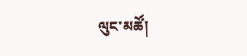ལུང་མཚོ།